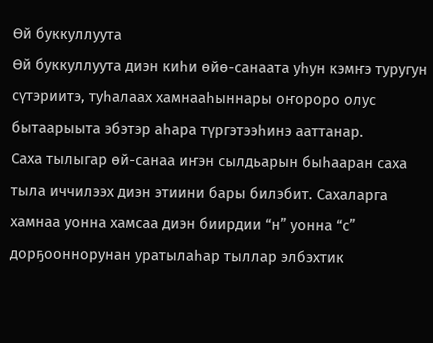Өй буккуллуута
Өй буккуллуута диэн киһи өйө-санаата уһун кэмҥэ туругун сүтэриитэ, туһалаах хамнааһыннары оҥороро олус бытаарыыта эбэтэр аһара түргэтээһинэ ааттанар.
Саха тылыгар өй-санаа иҥэн сылдьарын быһааран саха тыла иччилээх диэн этиини бары билэбит. Сахаларга хамнаа уонна хамсаа диэн биирдии “н” уонна “с” дорҕооннорунан уратылаһар тыллар элбэхтик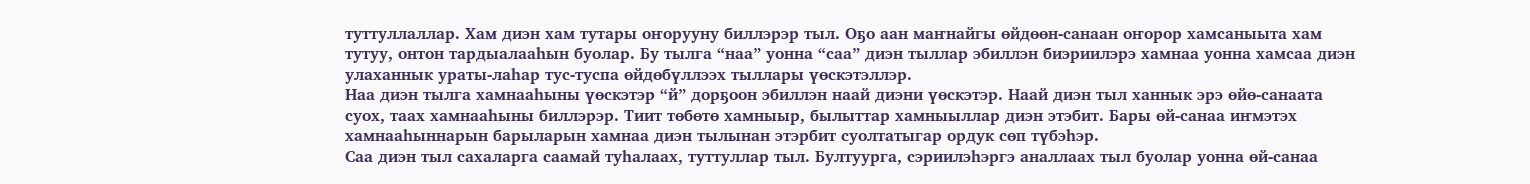туттуллаллар. Хам диэн хам тутары оҥорууну биллэрэр тыл. Оҕо аан маҥнайгы өйдөөн-санаан оҥорор хамсаныыта хам тутуу, онтон тардыалааһын буолар. Бу тылга “наа” уонна “саа” диэн тыллар эбиллэн биэриилэрэ хамнаа уонна хамсаа диэн улаханнык ураты-лаһар тус-туспа өйдөбүллээх тыллары үөскэтэллэр.
Наа диэн тылга хамнааһыны үөскэтэр “й” дорҕоон эбиллэн наай диэни үөскэтэр. Наай диэн тыл ханнык эрэ өйө-санаата суох, таах хамнааһыны биллэрэр. Тиит төбөтө хамныыр, былыттар хамныыллар диэн этэбит. Бары өй-санаа иҥмэтэх хамнааһыннарын барыларын хамнаа диэн тылынан этэрбит суолтатыгар ордук сөп түбэһэр.
Саа диэн тыл сахаларга саамай туһалаах, туттуллар тыл. Бултуурга, сэриилэһэргэ аналлаах тыл буолар уонна өй-санаа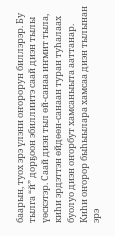баарын, туох эрэ үлэни оҥорорун биллэрэр. Бу тылга “й” дорҕоон эбиллиитэ саай диэн тылы үөскэтэр. Саай диэн тыл өй-санаа иҥмит тыла, киһи эрдэттэн өйдөөн-санаан туран туһалаах буолуо диэн оҥорбут хамсаныыта ааттанар. Киһи оҥорор быһыылара хамсаа диэн тылынан эрэ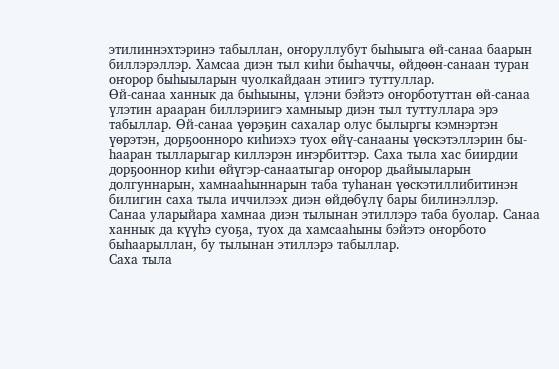этилиннэхтэринэ табыллан, оҥоруллубут быһыыга өй-санаа баарын биллэрэллэр. Хамсаа диэн тыл киһи быһаччы, өйдөөн-санаан туран оҥорор быһыыларын чуолкайдаан этиигэ туттуллар.
Өй-санаа ханнык да быһыыны, үлэни бэйэтэ оҥорботуттан өй-санаа үлэтин арааран биллэриигэ хамныыр диэн тыл туттуллара эрэ табыллар. Өй-санаа үөрэҕин сахалар олус былыргы кэмнэртэн үөрэтэн, дорҕоонноро киһиэхэ туох өйү-санааны үөскэтэллэрин бы-һааран тылларыгар киллэрэн иҥэрбиттэр. Саха тыла хас биирдии дорҕооннор киһи өйүгэр-санаатыгар оҥорор дьайыыларын долгуннарын, хамнааһыннарын таба туһанан үөскэтиллибитинэн билигин саха тыла иччилээх диэн өйдөбүлү бары билинэллэр.
Санаа уларыйара хамнаа диэн тылынан этиллэрэ таба буолар. Санаа ханнык да күүһэ суоҕа, туох да хамсааһыны бэйэтэ оҥорбото быһаарыллан, бу тылынан этиллэрэ табыллар.
Саха тыла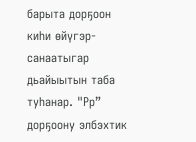барыта дорҕоон киһи өйүгэр-санаатыгар дьайыытын таба туһанар. "Рр” дорҕоону элбэхтик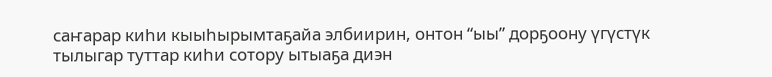саҥарар киһи кыыһырымтаҕайа элбиирин, онтон “ыы” дорҕоону үгүстүк тылыгар туттар киһи сотору ытыаҕа диэн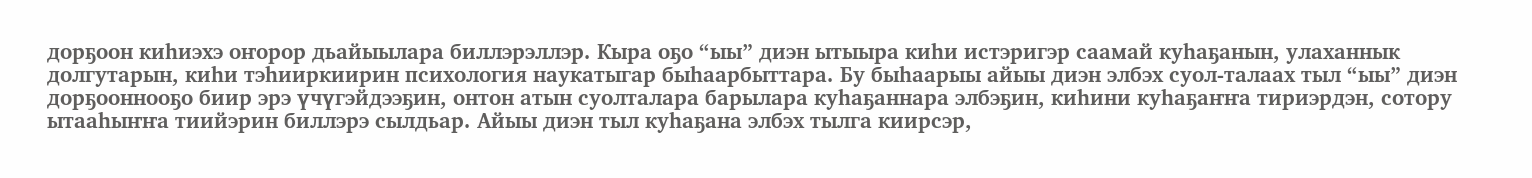дорҕоон киһиэхэ оҥорор дьайыылара биллэрэллэр. Кыра оҕо “ыы” диэн ытыыра киһи истэригэр саамай куһаҕанын, улаханнык долгутарын, киһи тэһииркиирин психология наукатыгар быһаарбыттара. Бу быһаарыы айыы диэн элбэх суол-талаах тыл “ыы” диэн дорҕооннооҕо биир эрэ үчүгэйдээҕин, онтон атын суолталара барылара куһаҕаннара элбэҕин, киһини куһаҕаҥҥа тириэрдэн, сотору ытааһыҥҥа тиийэрин биллэрэ сылдьар. Айыы диэн тыл куһаҕана элбэх тылга киирсэр,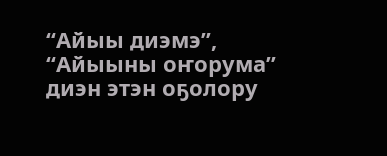“Айыы диэмэ”, “Айыыны оҥорума” диэн этэн оҕолору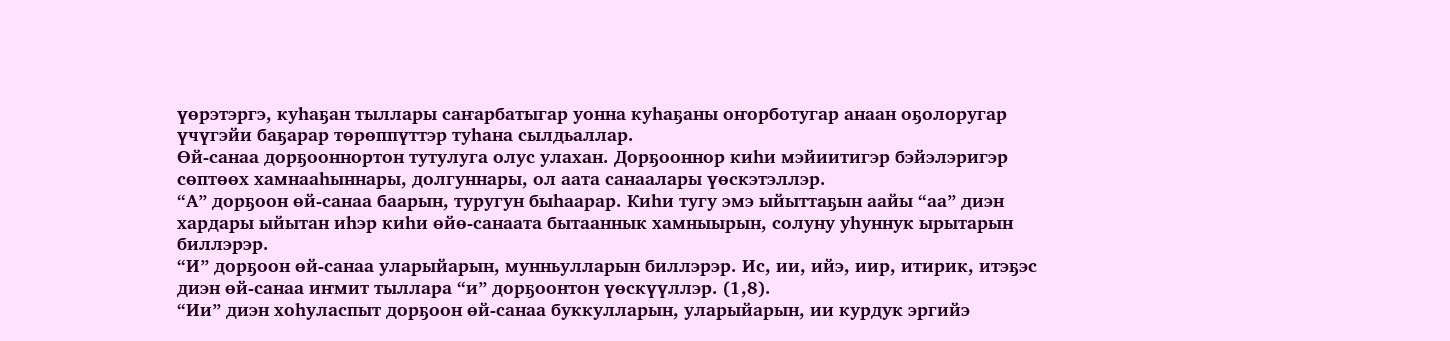үөрэтэргэ, куһаҕан тыллары саҥарбатыгар уонна куһаҕаны оҥорботугар анаан оҕолоругар үчүгэйи баҕарар төрөппүттэр туһана сылдьаллар.
Өй-санаа дорҕооннортон тутулуга олус улахан. Дорҕооннор киһи мэйиитигэр бэйэлэригэр сөптөөх хамнааһыннары, долгуннары, ол аата санаалары үөскэтэллэр.
“А” дорҕоон өй-санаа баарын, туругун быһаарар. Киһи тугу эмэ ыйыттаҕын аайы “аа” диэн хардары ыйытан иһэр киһи өйө-санаата бытааннык хамныырын, солуну уһуннук ырытарын биллэрэр.
“И” дорҕоон өй-санаа уларыйарын, мунньулларын биллэрэр. Ис, ии, ийэ, иир, итирик, итэҕэс диэн өй-санаа иҥмит тыллара “и” дорҕоонтон үөскүүллэр. (1,8).
“Ии” диэн хоһуласпыт дорҕоон өй-санаа буккулларын, уларыйарын, ии курдук эргийэ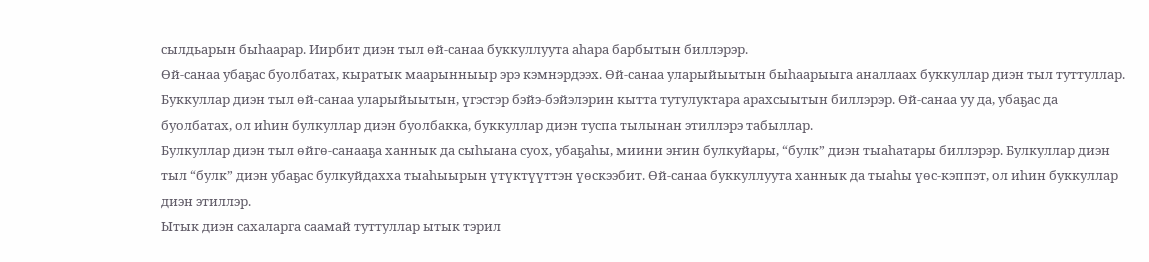сылдьарын быһаарар. Иирбит диэн тыл өй-санаа буккуллуута аһара барбытын биллэрэр.
Өй-санаа убаҕас буолбатах, кыратык маарынныыр эрэ кэмнэрдээх. Өй-санаа уларыйыытын быһаарыыга аналлаах буккуллар диэн тыл туттуллар. Буккуллар диэн тыл өй-санаа уларыйыытын, үгэстэр бэйэ-бэйэлэрин кытта тутулуктара арахсыытын биллэрэр. Өй-санаа уу да, убаҕас да буолбатах, ол иһин булкуллар диэн буолбакка, буккуллар диэн туспа тылынан этиллэрэ табыллар.
Булкуллар диэн тыл өйгө-санааҕа ханнык да сыһыана суох, убаҕаһы, миини эҥин булкуйары, “булк” диэн тыаһатары биллэрэр. Булкуллар диэн тыл “булк” диэн убаҕас булкуйдахха тыаһыырын үтүктүүттэн үөскээбит. Өй-санаа буккуллуута ханнык да тыаһы үөс-кэппэт, ол иһин буккуллар диэн этиллэр.
Ытык диэн сахаларга саамай туттуллар ытык тэрил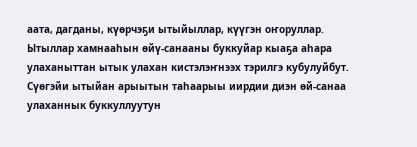аата, дагданы, күөрчэҕи ытыйыллар, күүгэн оҥоруллар. Ытыллар хамнааһын өйү-санааны буккуйар кыаҕа аһара улаханыттан ытык улахан кистэлэҥнээх тэрилгэ кубулуйбут. Сүөгэйи ытыйан арыытын таһаарыы иирдии диэн өй-санаа улаханнык буккуллуутун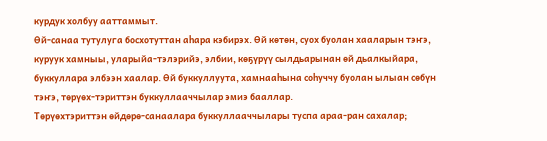курдук холбуу ааттаммыт.
Өй-санаа тутулуга босхотуттан аһара кэбирэх. Өй көтөн, суох буолан хааларын тэҥэ, куруук хамныы, уларыйа-тэлэрийэ, элбии, көҕүрүү сылдьарынан өй дьалкыйара, буккуллара элбээн хаалар. Өй буккуллуута, хамнааһына соһуччу буолан ылыан сөбүн тэҥэ, төрүөх-тэриттэн буккуллааччылар эмиэ бааллар.
Төрүөхтэриттэн өйдөрө-санаалара буккуллааччылары туспа араа-ран сахалар;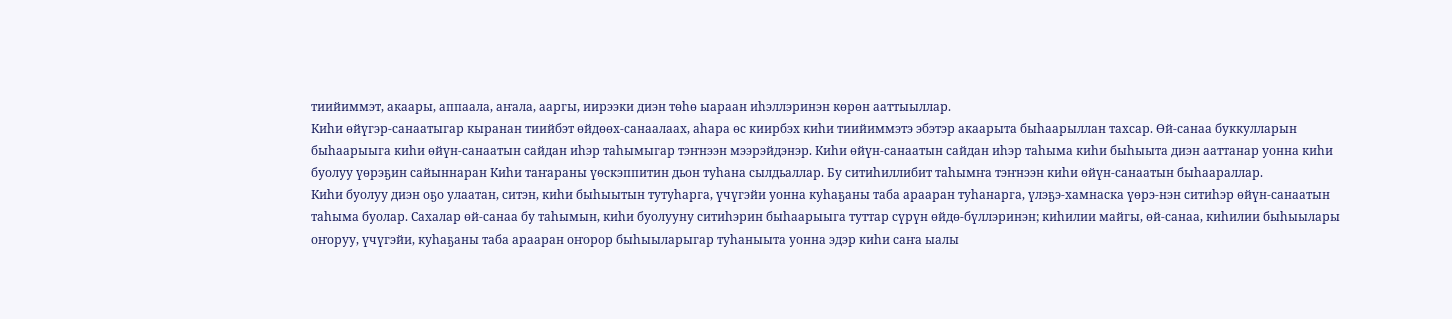тиийиммэт, акаары, аппаала, аҥала, ааргы, иирээки диэн төһө ыараан иһэллэринэн көрөн ааттыыллар.
Киһи өйүгэр-санаатыгар кыранан тиийбэт өйдөөх-санаалаах, аһара өс киирбэх киһи тиийиммэтэ эбэтэр акаарыта быһаарыллан тахсар. Өй-санаа буккулларын быһаарыыга киһи өйүн-санаатын сайдан иһэр таһымыгар тэҥнээн мээрэйдэнэр. Киһи өйүн-санаатын сайдан иһэр таһыма киһи быһыыта диэн ааттанар уонна киһи буолуу үөрэҕин сайыннаран Киһи таҥараны үөскэппитин дьон туһана сылдьаллар. Бу ситиһиллибит таһымҥа тэҥнээн киһи өйүн-санаатын быһаараллар.
Киһи буолуу диэн оҕо улаатан, ситэн, киһи быһыытын тутуһарга, үчүгэйи уонна куһаҕаны таба арааран туһанарга, үлэҕэ-хамнаска үөрэ-нэн ситиһэр өйүн-санаатын таһыма буолар. Сахалар өй-санаа бу таһымын, киһи буолууну ситиһэрин быһаарыыга туттар сүрүн өйдө-бүллэринэн; киһилии майгы, өй-санаа, киһилии быһыылары оҥоруу, үчүгэйи, куһаҕаны таба арааран оҥорор быһыыларыгар туһаныыта уонна эдэр киһи саҥа ыалы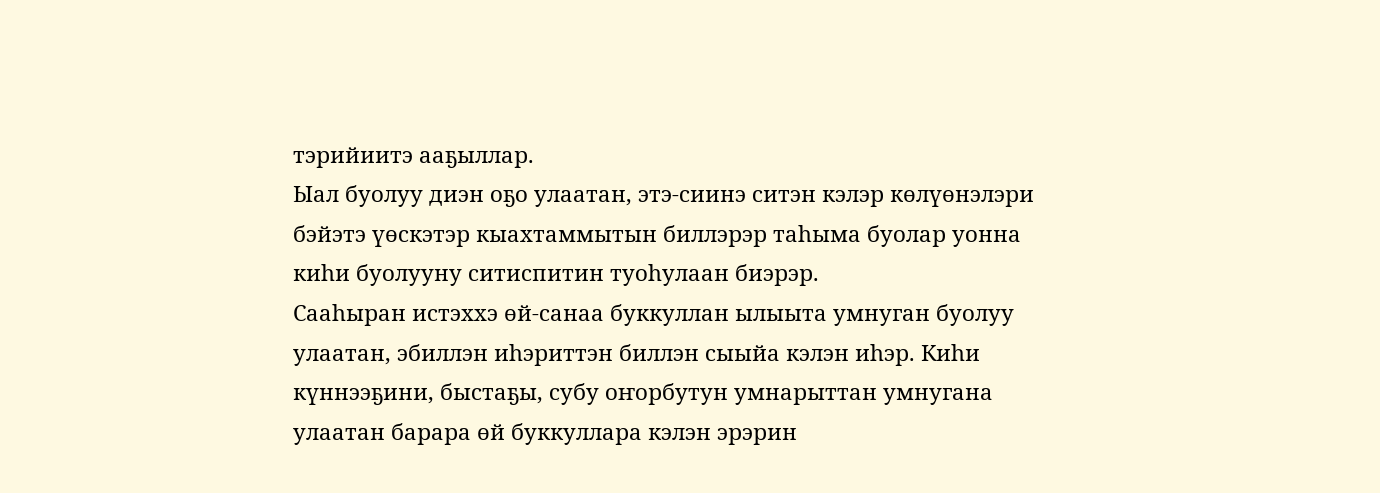тэрийиитэ ааҕыллар.
Ыал буолуу диэн оҕо улаатан, этэ-сиинэ ситэн кэлэр көлүөнэлэри бэйэтэ үөскэтэр кыахтаммытын биллэрэр таһыма буолар уонна киһи буолууну ситиспитин туоһулаан биэрэр.
Сааһыран истэххэ өй-санаа буккуллан ылыыта умнуган буолуу улаатан, эбиллэн иһэриттэн биллэн сыыйа кэлэн иһэр. Киһи күннээҕини, быстаҕы, субу оҥорбутун умнарыттан умнугана улаатан барара өй буккуллара кэлэн эрэрин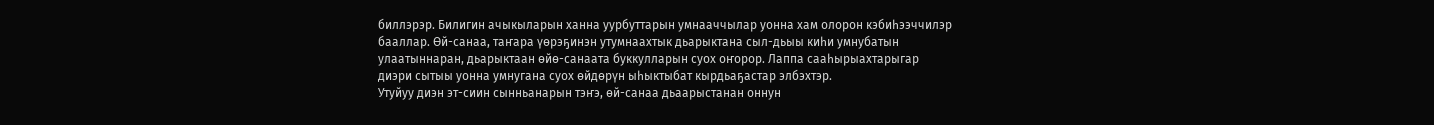биллэрэр. Билигин ачыкыларын ханна уурбуттарын умнааччылар уонна хам олорон кэбиһээччилэр бааллар. Өй-санаа, таҥара үөрэҕинэн утумнаахтык дьарыктана сыл-дьыы киһи умнубатын улаатыннаран, дьарыктаан өйө-санаата буккулларын суох оҥорор. Лаппа сааһырыахтарыгар диэри сытыы уонна умнугана суох өйдөрүн ыһыктыбат кырдьаҕастар элбэхтэр.
Утуйуу диэн эт-сиин сынньанарын тэҥэ, өй-санаа дьаарыстанан оннун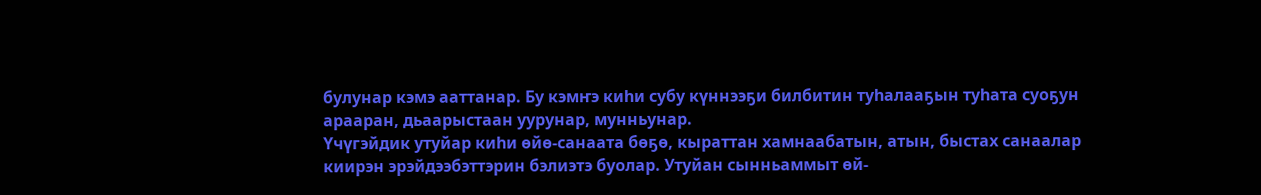булунар кэмэ ааттанар. Бу кэмҥэ киһи субу күннээҕи билбитин туһалааҕын туһата суоҕун арааран, дьаарыстаан уурунар, мунньунар.
Үчүгэйдик утуйар киһи өйө-санаата бөҕө, кыраттан хамнаабатын, атын, быстах санаалар киирэн эрэйдээбэттэрин бэлиэтэ буолар. Утуйан сынньаммыт өй-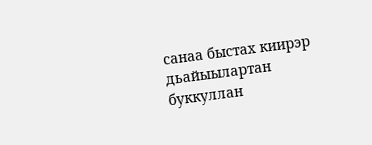санаа быстах киирэр дьайыылартан буккуллан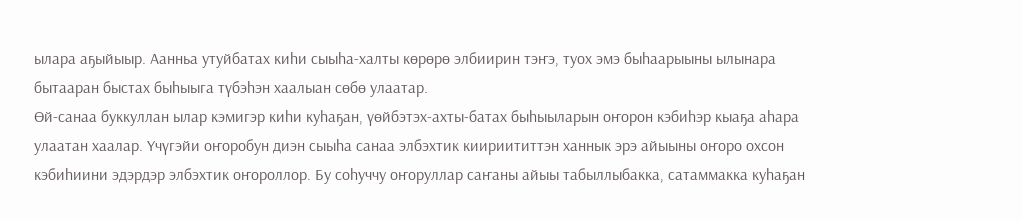ылара аҕыйыыр. Аанньа утуйбатах киһи сыыһа-халты көрөрө элбиирин тэҥэ, туох эмэ быһаарыыны ылынара бытааран быстах быһыыга түбэһэн хаалыан сөбө улаатар.
Өй-санаа буккуллан ылар кэмигэр киһи куһаҕан, үөйбэтэх-ахты-батах быһыыларын оҥорон кэбиһэр кыаҕа аһара улаатан хаалар. Үчүгэйи оҥоробун диэн сыыһа санаа элбэхтик киириититтэн ханнык эрэ айыыны оҥоро охсон кэбиһиини эдэрдэр элбэхтик оҥороллор. Бу соһуччу оҥоруллар саҥаны айыы табыллыбакка, сатаммакка куһаҕан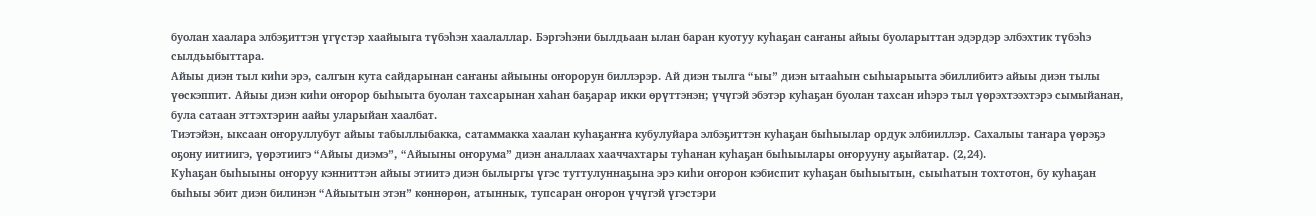буолан хаалара элбэҕиттэн үгүстэр хаайыыга түбэһэн хаалаллар. Бэргэһэни былдьаан ылан баран куотуу куһаҕан саҥаны айыы буоларыттан эдэрдэр элбэхтик түбэһэ сылдьыбыттара.
Айыы диэн тыл киһи эрэ, салгын кута сайдарынан саҥаны айыыны оҥорорун биллэрэр. Ай диэн тылга “ыы” диэн ытааһын сыһыарыыта эбиллибитэ айыы диэн тылы үөскэппит. Айыы диэн киһи оҥорор быһыыта буолан тахсарынан хаһан баҕарар икки өрүттэнэн; үчүгэй эбэтэр куһаҕан буолан тахсан иһэрэ тыл үөрэхтээхтэрэ сымыйанан, була сатаан эттэхтэрин аайы уларыйан хаалбат.
Тиэтэйэн, ыксаан оҥоруллубут айыы табыллыбакка, сатаммакка хаалан куһаҕаҥҥа кубулуйара элбэҕиттэн куһаҕан быһыылар ордук элбииллэр. Сахалыы таҥара үөрэҕэ оҕону иитиигэ, үөрэтиигэ “Айыы диэмэ”, “Айыыны оҥорума” диэн аналлаах хааччахтары туһанан куһаҕан быһыылары оҥорууну аҕыйатар. (2,24).
Куһаҕан быһыыны оҥоруу кэнниттэн айыы этиитэ диэн былыргы үгэс туттулуннаҕына эрэ киһи оҥорон кэбиспит куһаҕан быһыытын, сыыһатын тохтотон, бу куһаҕан быһыы эбит диэн билинэн “Айыытын этэн” көннөрөн, атыннык, тупсаран оҥорон үчүгэй үгэстэри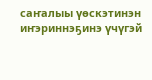саҥалыы үөскэтинэн иҥэриннэҕинэ үчүгэй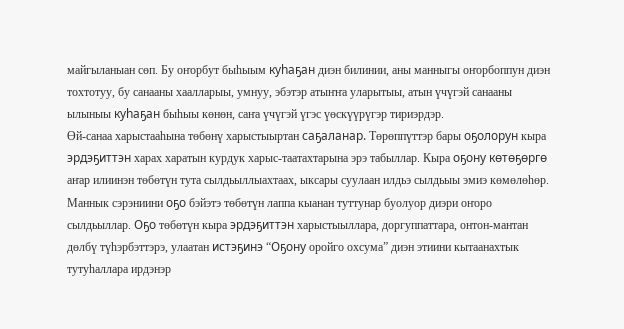майгыланыан сөп. Бу оҥорбут быһыым куһаҕан диэн билинии, аны манныгы оҥорбоппун диэн тохтотуу, бу санааны хаалларыы, умнуу, эбэтэр атыҥҥа уларытыы, атын үчүгэй санааны ылыныы куһаҕан быһыы көнөн, саҥа үчүгэй үгэс үөскүүрүгэр тириэрдэр.
Өй-санаа харыстааһына төбөнү харыстыыртан саҕаланар. Төрөппүттэр бары оҕолорун кыра эрдэҕиттэн харах харатын курдук харыс-таатахтарына эрэ табыллар. Кыра оҕону көтөҕөргө аҥар илиинэн төбөтүн тута сылдьыллыахтаах, ыксары суулаан илдьэ сылдьыы эмиэ көмөлөһөр. Маннык сэрэниини оҕо бэйэтэ төбөтүн лаппа кыанан туттунар буолуор диэри оҥоро сылдьыллар. Оҕо төбөтүн кыра эрдэҕиттэн харыстыыллара, доргуппаттара, онтон-мантан дөлбү түһэрбэттэрэ, улаатан истэҕинэ “Оҕону оройго охсума” диэн этиини кытаанахтык тутуһаллара ирдэнэр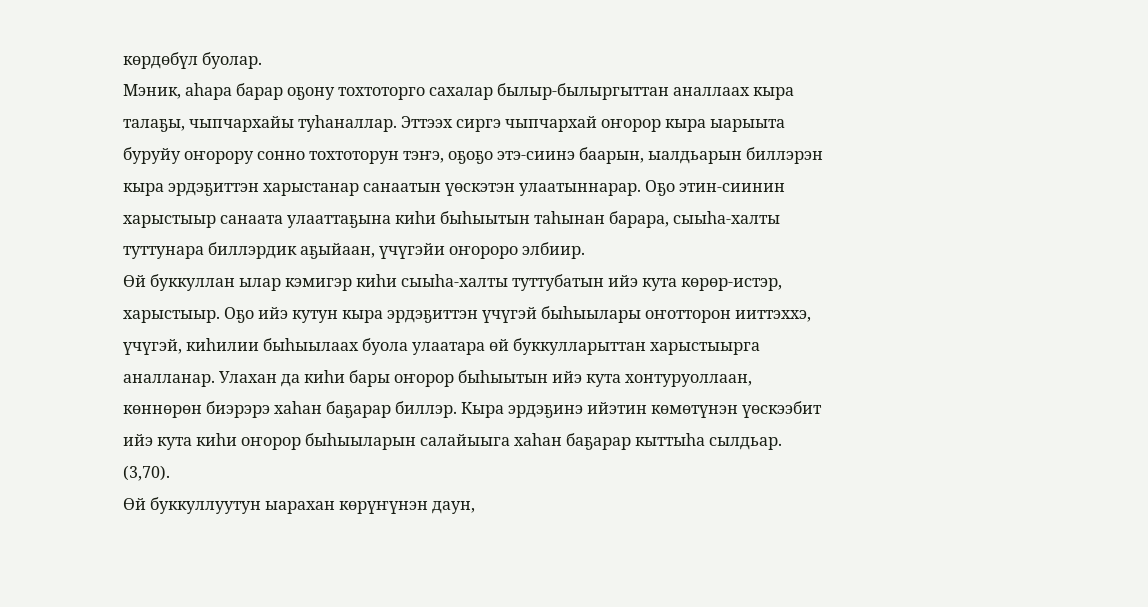көрдөбүл буолар.
Мэник, аһара барар оҕону тохтоторго сахалар былыр-былыргыттан аналлаах кыра талаҕы, чыпчархайы туһаналлар. Эттээх сиргэ чыпчархай оҥорор кыра ыарыыта буруйу оҥорору сонно тохтоторун тэҥэ, оҕоҕо этэ-сиинэ баарын, ыалдьарын биллэрэн кыра эрдэҕиттэн харыстанар санаатын үөскэтэн улаатыннарар. Оҕо этин-сиинин харыстыыр санаата улааттаҕына киһи быһыытын таһынан барара, сыыһа-халты туттунара биллэрдик аҕыйаан, үчүгэйи оҥороро элбиир.
Өй буккуллан ылар кэмигэр киһи сыыһа-халты туттубатын ийэ кута көрөр-истэр, харыстыыр. Оҕо ийэ кутун кыра эрдэҕиттэн үчүгэй быһыылары оҥотторон ииттэххэ, үчүгэй, киһилии быһыылаах буола улаатара өй буккулларыттан харыстыырга аналланар. Улахан да киһи бары оҥорор быһыытын ийэ кута хонтуруоллаан, көннөрөн биэрэрэ хаһан баҕарар биллэр. Кыра эрдэҕинэ ийэтин көмөтүнэн үөскээбит ийэ кута киһи оҥорор быһыыларын салайыыга хаһан баҕарар кыттыһа сылдьар. (3,70).
Өй буккуллуутун ыарахан көрүҥүнэн даун,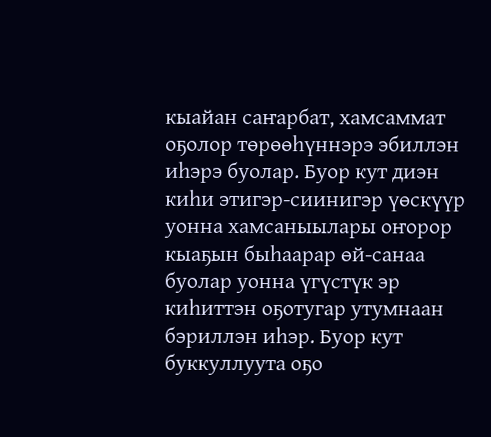кыайан саҥарбат, хамсаммат оҕолор төрөөһүннэрэ эбиллэн иһэрэ буолар. Буор кут диэн киһи этигэр-сиинигэр үөскүүр уонна хамсаныылары оҥорор кыаҕын быһаарар өй-санаа буолар уонна үгүстүк эр киһиттэн оҕотугар утумнаан бэриллэн иһэр. Буор кут буккуллуута оҕо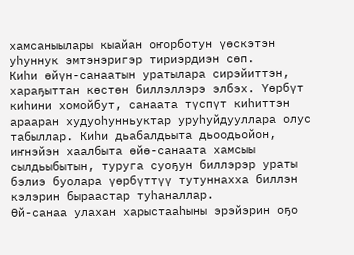хамсаныылары кыайан оҥорботун үөскэтэн уһуннук эмтэнэригэр тириэрдиэн сөп.
Киһи өйүн-санаатын уратылара сирэйиттэн, хараҕыттан көстөн биллэллэрэ элбэх. Үөрбүт киһини хомойбут, санаата түспүт киһиттэн арааран худуоһунньуктар уруһуйдууллара олус табыллар. Киһи дьабалдьыта дьоодьойон, иҥнэйэн хаалбыта өйө-санаата хамсыы сылдьыбытын, туруга суоҕун биллэрэр ураты бэлиэ буолара үөрбүттүү тутуннахха биллэн кэлэрин быраастар туһаналлар.
Өй-санаа улахан харыстааһыны эрэйэрин оҕо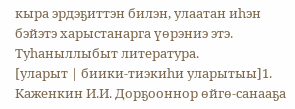кыра эрдэҕиттэн билэн, улаатан иһэн бэйэтэ харыстанарга үөрэниэ этэ.
Туһаныллыбыт литература.
[уларыт | биики-тиэкиһи уларытыы]1. Каженкин И.И. Дорҕооннор өйгө-санааҕа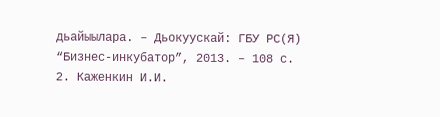дьайыылара. – Дьокуускай: ГБУ РС(Я) “Бизнес-инкубатор”, 2013. – 108 с.
2. Каженкин И.И.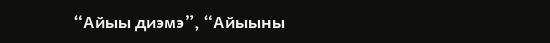“Айыы диэмэ”, “Айыыны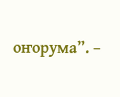оҥорума”. –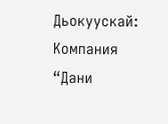Дьокуускай: Компания “Дани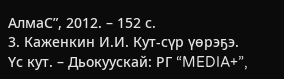АлмаС”, 2012. – 152 с.
3. Каженкин И.И. Кут-сүр үөрэҕэ. Үс кут. – Дьокуускай: РГ “MEDIA+”,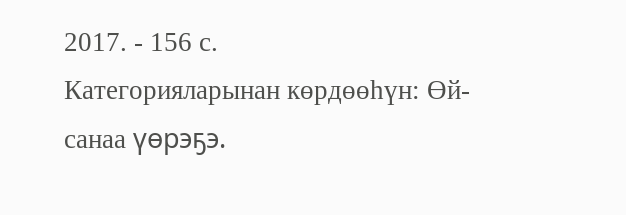2017. - 156 с.
Категорияларынан көрдөөһүн: Өй-санаа үөрэҕэ.